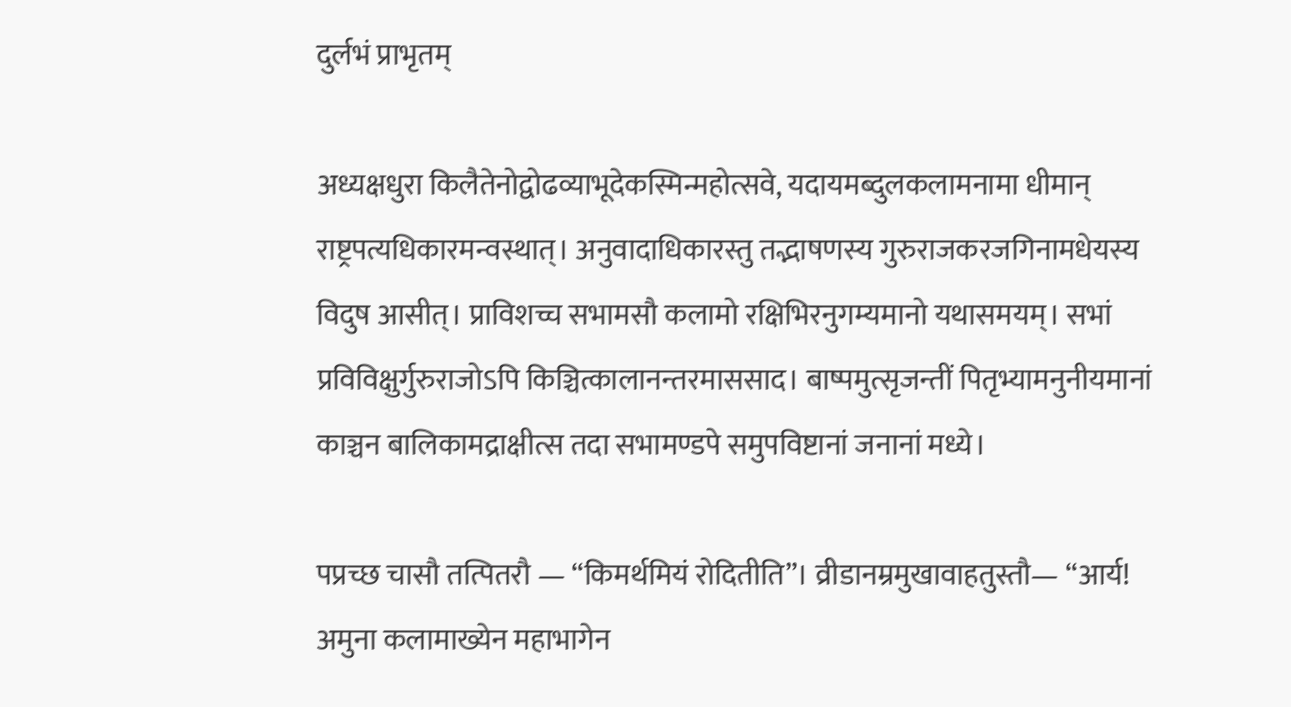दुर्लभं प्राभृतम्

अध्यक्षधुरा किलैतेनोद्वोढव्याभूदेकस्मिन्महोत्सवे, यदायमब्दुलकलामनामा धीमान् राष्ट्रपत्यधिकारमन्वस्थात्। अनुवादाधिकारस्तु तद्भाषणस्य गुरुराजकरजगिनामधेयस्य विदुष आसीत्। प्राविशच्च सभामसौ कलामो रक्षिभिरनुगम्यमानो यथासमयम्। सभां प्रविविक्षुर्गुरुराजोऽपि किञ्चित्कालानन्तरमाससाद। बाष्पमुत्सृजन्तीं पितृभ्यामनुनीयमानां काञ्चन बालिकामद्राक्षीत्स तदा सभामण्डपे समुपविष्टानां जनानां मध्ये।

पप्रच्छ चासौ तत्पितरौ — “किमर्थमियं रोदितीति”। व्रीडानम्रमुखावाहतुस्तौ— “आर्य! अमुना कलामाख्येन महाभागेन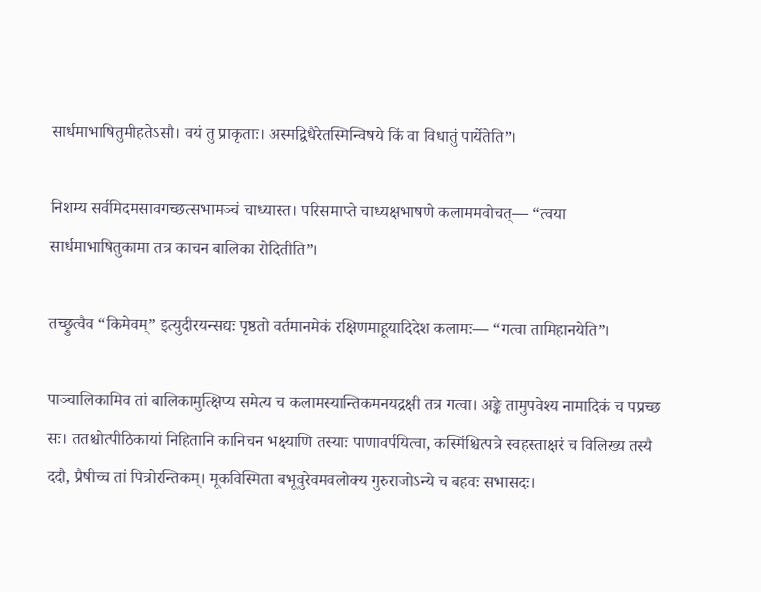सार्धमाभाषितुमीहतेऽसौ। वयं तु प्राकृताः। अस्मद्विधैरेतस्मिन्विषये किं वा विधातुं पार्येतेति”।

निशम्य सर्वमिदमसावगच्छत्सभामञ्चं चाध्यास्त। परिसमाप्ते चाध्यक्षभाषणे कलाममवोचत्— “त्वया सार्धमाभाषितुकामा तत्र काचन बालिका रोदितीति”।

तच्छ्रुत्वैव “किमेवम्” इत्युदीरयन्सद्यः पृष्ठतो वर्तमानमेकं रक्षिणमाहूयादिदेश कलामः— “गत्वा तामिहानयेति”।

पाञ्चालिकामिव तां बालिकामुत्क्षिप्य समेत्य च कलामस्यान्तिकमनयद्रक्षी तत्र गत्वा। अङ्के तामुपवेश्य नामादिकं च पप्रच्छ सः। ततश्चोत्पीठिकायां निहितानि कानिचन भक्ष्याणि तस्याः पाणावर्पयित्वा, कस्मिंश्चित्पत्रे स्वहस्ताक्षरं च विलिख्य तस्यै ददौ, प्रैषीच्च तां पित्रोरन्तिकम्। मूकविस्मिता बभूवुरेवमवलोक्य गुरुराजोऽन्ये च बहवः सभासदः।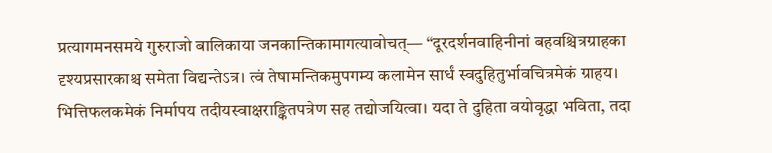प्रत्यागमनसमये गुरुराजो बालिकाया जनकान्तिकामागत्यावोचत्— “दूरदर्शनवाहिनीनां बहवश्चित्रग्राहका दृश्यप्रसारकाश्च समेता विद्यन्तेऽत्र। त्वं तेषामन्तिकमुपगम्य कलामेन सार्धं स्वदुहितुर्भावचित्रमेकं ग्राहय। भित्तिफलकमेकं निर्मापय तदीयस्वाक्षराङ्कितपत्रेण सह तद्योजयित्वा। यदा ते दुहिता वयोवृद्धा भविता, तदा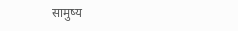सामुष्य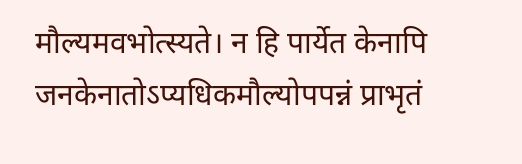मौल्यमवभोत्स्यते। न हि पार्येत केनापि जनकेनातोऽप्यधिकमौल्योपपन्नं प्राभृतं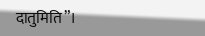दातुमिति”।